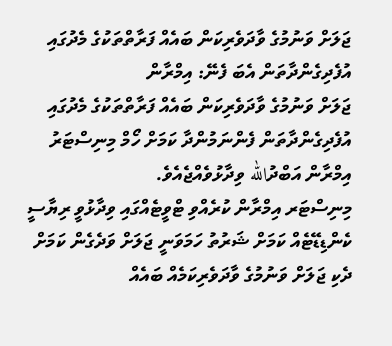ޖަލަށް ވަނުމުގެ ވާދަވެރިކަން ބައެއް ފަރާތްތަކުގެ މެދުގައި އުފެދިގެންދާތަން އެބަ ފެނޭ: އިމްރާން
ޖަލަށް ވަނުމުގެ ވާދަވެރިކަން ބައެއް ފަރާތްތަކުގެ މެދުގައި އުފެދިގެންދާތަން ފެންނަމުންދާ ކަމަށް ހޯމް މިނިސްޓަރު އިމްރާން އަބްދުالله ވިދާޅުވެއްޖެއެވެ.
މިނިސްޓަރ އިމްރާން ކުރެއްވި ޓްވީޓެއްގައި ވިދާޅުވީ ރިޔާސީ ކެންޑިޑޭޓެއް ކަމަށް ޝަރުތު ހަމަވަނީ ޖަލަށް ވަދެގެން ކަމަށް ދެކި ޖަލަށް ވަނުމުގެ ވާދަވެރިކަމެއް ބައެއް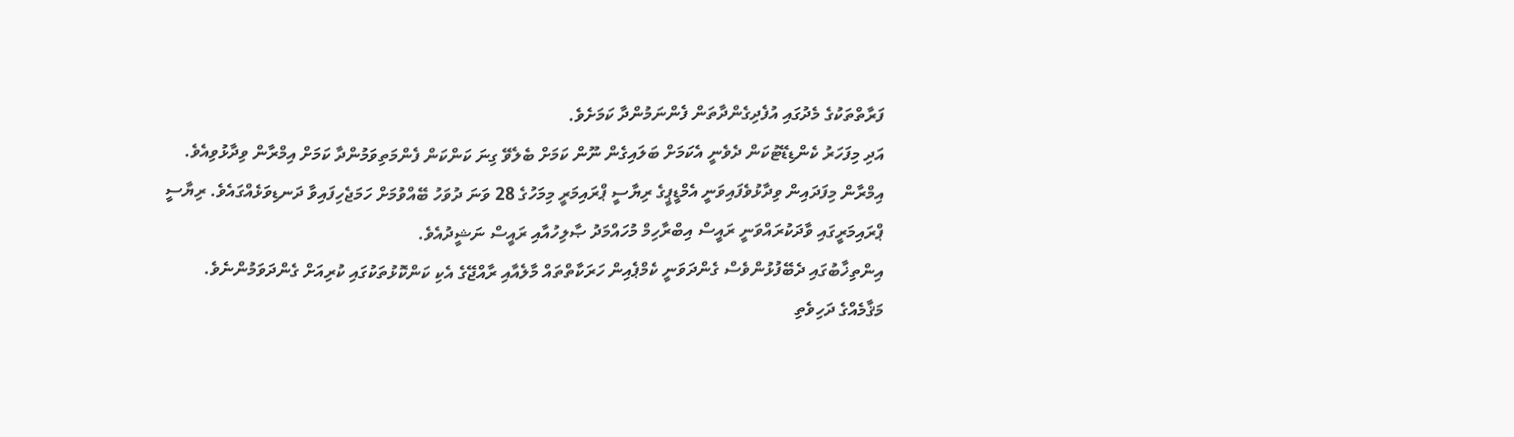ފަރާތްތަކުގެ މެދުގައި އުފެދިގެންދާތަން ފެންނަމުންދާ ކަމަށެވެ.
އަދި މިފަހަރު ކެންޑިޑޭޓުކަން ދެވެނީ އެކަމަށް ބަލައިގެން ނޫން ކަމަށް ބެލެވޭ ގިނަ ކަންކަން ފެންމަތިވަމުންދާ ކަމަށް އިމްރާން ވިދާޅުވިއެވެ.
އިމްރާން މިފަދައިން ވިދާޅުވެފައިވަނީ އެމްޑީޕީގެ ރިޔާސީ ޕްރައިމަރީ މިމަހުގެ 28 ވަނަ ދުވަހު ބޭއްވުމަށް ހަމަޖެހިފައިވާ ދަނޑިވަޅެއްގައެވެ. ރިޔާސީ ޕްރައިމަރީގައި ވާދަކުރައްވަނީ ރައީސް އިބްރާހިމް މުހައްމަދު ޞާލިހުއާއި ރައީސް ނަޝީދުއެވެ.
އިންތިޚާބުގައި ދެބޭފުޅުންވެސް ގެންދަވަނީ ކެމްޕެއިން ހަރަކާތްތައް މާލެއާއި ރާއްޖޭގެ އެކި ކަންކޮޅުތަކުގައި ކުރިއަށް ގެންދަވަމުންނެވެ.
މަޤާމެއްގެ ދަހިވެތި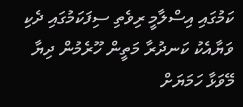ކަމުގައި އިސްލާމީ ރިވެތި ސިފަކަމުގައި ދެކި ވަޔާއެކު ކަނދުރާ މަތީން ހޫރެމުން ދިޔާ މޭވަޅާ ހަމަޔަށް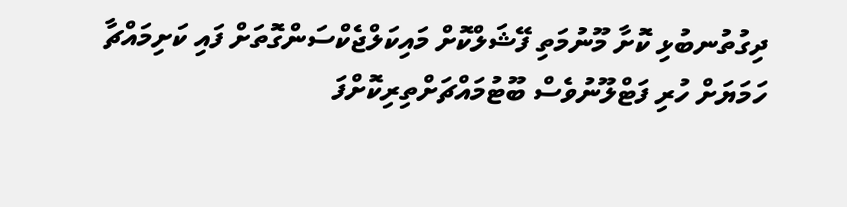ދިގުތުނބުޅި ކޮށާ މޫނުމަތި ފޭޝަލްކޮށް މައިކަލްޖެކްސަންގޮތަށް ފައި ކަށިމައްޗާ ހަމަޔަށް ހުރި ފަޓްލޫނުވެސް ބޫޓުމައްޗަށްތިރިކޮށްފަ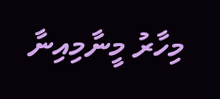މިހާރު މީނާމިއިނާ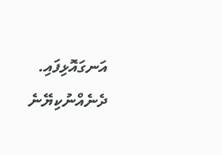އަނގައޮޅިފައި. ދެނެއްނުކިޔޭނެ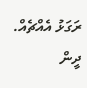ރަގަޅު އެއްޗެއް. ދީން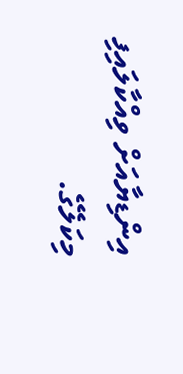އިންޑިޔާއަށް ވިއްކާލައިފި މިކަލޭގެ.